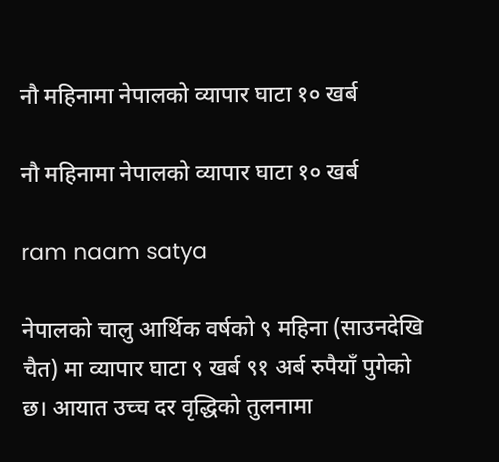नौ महिनामा नेपालको व्यापार घाटा १० खर्ब

नौ महिनामा नेपालको व्यापार घाटा १० खर्ब

ram naam satya

नेपालको चालु आर्थिक वर्षको ९ महिना (साउनदेखि चैत) मा व्यापार घाटा ९ खर्ब ९१ अर्ब रुपैयाँ पुगेको छ। आयात उच्च दर वृद्धिको तुलनामा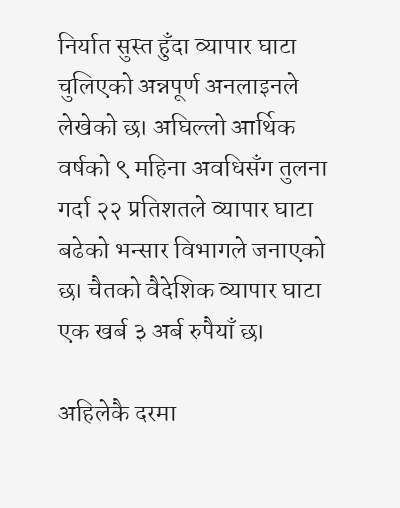निर्यात सुस्त हुँदा व्यापार घाटा चुलिएको अन्नपूर्ण अनलाइनले लेखेको छ। अघिल्लो आर्थिक वर्षको ९ महिना अवधिसँग तुलना गर्दा २२ प्रतिशतले व्यापार घाटा बढेको भन्सार विभागले जनाएको छ। चैतको वैदेशिक व्यापार घाटा एक खर्ब ३ अर्ब रुपैयाँ छ।

अहिलेकै दरमा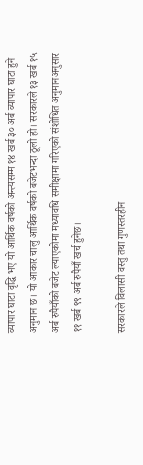व्यापार घाटा वृद्धि भए यो आर्थिक वर्षको अन्त्यसम्म १४ खर्ब ३० अर्ब व्यापार घाटा हुने अनुमान छ। यो आकार चालु आर्थिक वर्षको बजेटभन्दा ठूलो हो। सरकारले १३ खर्ब १५ अर्ब रुपैयाँको बजेट ल्याएकोमा मध्यावधि समीक्षामा गरिएको संशोधित अनुमानअनुसार ११ खर्ब ९९ अर्ब रुपैयाँ खर्च हुनेछ।

सरकारले विलासी वस्तु तथा गुणस्तरहीन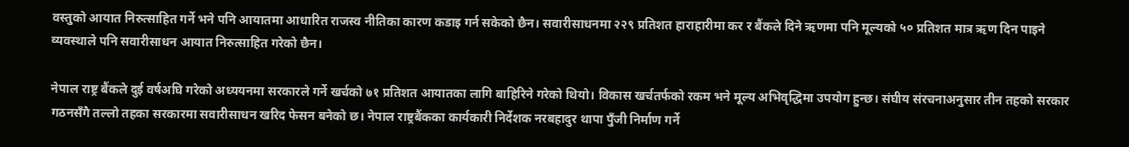वस्तुको आयात निरुत्साहित गर्ने भने पनि आयातमा आधारित राजस्व नीतिका कारण कडाइ गर्न सकेको छैन। सवारीसाधनमा २२९ प्रतिशत हाराहारीमा कर र बैंकले दिने ऋणमा पनि मूल्यको ५० प्रतिशत मात्र ऋण दिन पाइने व्यवस्थाले पनि सवारीसाधन आयात निरुत्साहित गरेको छैन।

नेपाल राष्ट्र बैंकले दुई वर्षअघि गरेको अध्ययनमा सरकारले गर्ने खर्चको ७१ प्रतिशत आयातका लागि बाहिरिने गरेको थियो। विकास खर्चतर्फको रकम भने मूल्य अभिवृद्धिमा उपयोग हुन्छ। संघीय संरचनाअनुसार तीन तहको सरकार गठनसँगै तल्लो तहका सरकारमा सवारीसाधन खरिद फेसन बनेको छ। नेपाल राष्ट्रबैंकका कार्यकारी निर्देशक नरबहादुर थापा पुँजी निर्माण गर्ने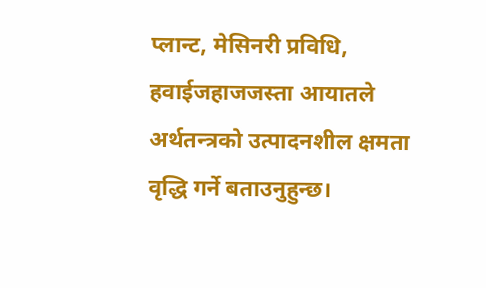प्लान्ट, मेसिनरी प्रविधि, हवाईजहाजजस्ता आयातले अर्थतन्त्रको उत्पादनशील क्षमता वृद्धि गर्ने बताउनुहुन्छ।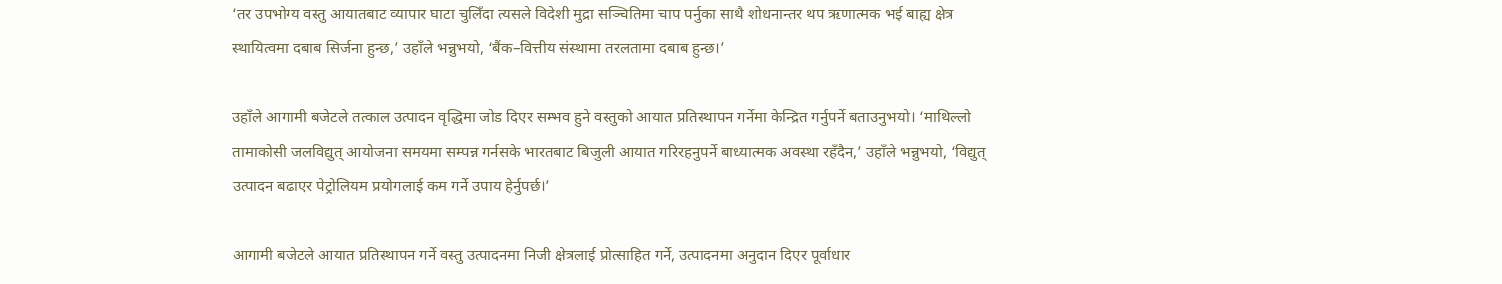‘तर उपभोग्य वस्तु आयातबाट व्यापार घाटा चुलिँदा त्यसले विदेशी मुद्रा सञ्चितिमा चाप पर्नुका साथै शोधनान्तर थप ऋणात्मक भई बाह्य क्षेत्र स्थायित्वमा दबाब सिर्जना हुन्छ,’ उहाँले भन्नुभयो, ‘बैंक–वित्तीय संस्थामा तरलतामा दबाब हुन्छ।’

उहाँले आगामी बजेटले तत्काल उत्पादन वृद्धिमा जोड दिएर सम्भव हुने वस्तुको आयात प्रतिस्थापन गर्नेमा केन्द्रित गर्नुपर्ने बताउनुभयो। ‘माथिल्लो तामाकोसी जलविद्युत् आयोजना समयमा सम्पन्न गर्नसके भारतबाट बिजुली आयात गरिरहनुपर्ने बाध्यात्मक अवस्था रहँदैन,’ उहाँले भन्नुभयो, ‘विद्युत् उत्पादन बढाएर पेट्रोलियम प्रयोगलाई कम गर्ने उपाय हेर्नुपर्छ।’

आगामी बजेटले आयात प्रतिस्थापन गर्ने वस्तु उत्पादनमा निजी क्षेत्रलाई प्रोत्साहित गर्ने, उत्पादनमा अनुदान दिएर पूर्वाधार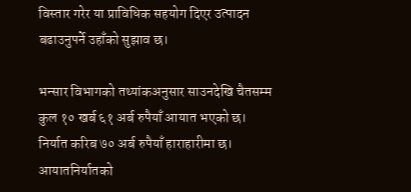विस्तार गरेर या प्राविधिक सहयोग दिएर उत्पादन बढाउनुपर्ने उहाँको सुझाव छ।

भन्सार विभागको तथ्यांकअनुसार साउनदेखि चैतसम्म कुल १० खर्ब ६१ अर्ब रुपैयाँ आयात भएको छ। निर्यात करिब ७० अर्ब रुपैयाँ हाराहारीमा छ। आयातनिर्यातको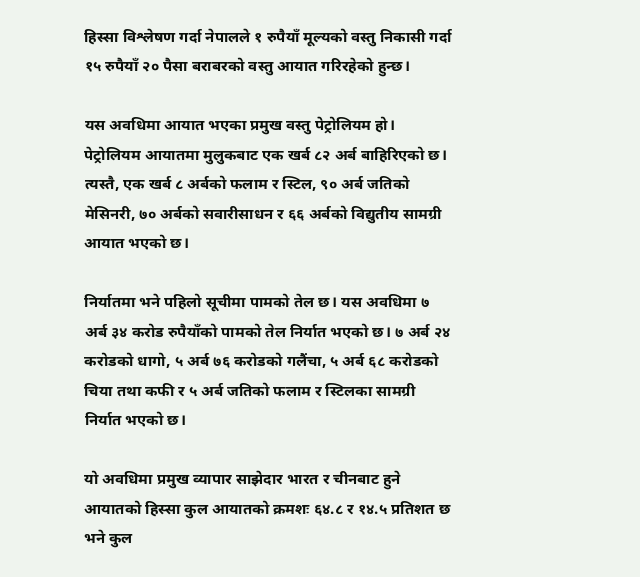हिस्सा विश्लेषण गर्दा नेपालले १ रुपैयाँ मूल्यको वस्तु निकासी गर्दा १५ रुपैयाँ २० पैसा बराबरको वस्तु आयात गरिरहेको हुन्छ।

यस अवधिमा आयात भएका प्रमुख वस्तु पेट्रोलियम हो। पेट्रोलियम आयातमा मुलुकबाट एक खर्ब ८२ अर्ब बाहिरिएको छ। त्यस्तै, एक खर्ब ८ अर्बको फलाम र स्टिल, ९० अर्ब जतिको मेसिनरी, ७० अर्बको सवारीसाधन र ६६ अर्बको विद्युतीय सामग्री आयात भएको छ।

निर्यातमा भने पहिलो सूचीमा पामको तेल छ। यस अवधिमा ७ अर्ब ३४ करोड रुपैयाँको पामको तेल निर्यात भएको छ। ७ अर्ब २४ करोडको धागो, ५ अर्ब ७६ करोडको गलैंचा, ५ अर्ब ६८ करोडको चिया तथा कफी र ५ अर्ब जतिको फलाम र स्टिलका सामग्री निर्यात भएको छ।

यो अवधिमा प्रमुख व्यापार साझेदार भारत र चीनबाट हुने आयातको हिस्सा कुल आयातको क्रमशः ६४.८ र १४.५ प्रतिशत छ भने कुल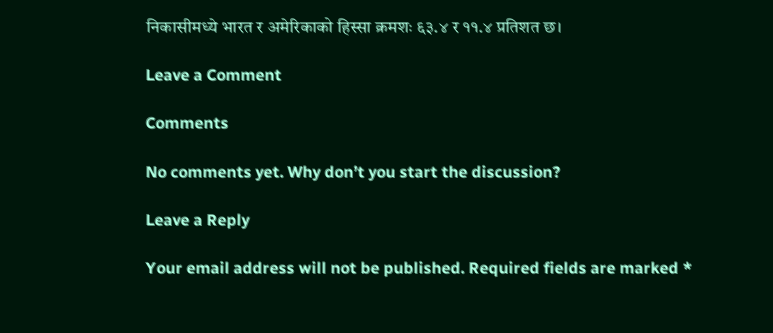निकासीमध्ये भारत र अमेरिकाको हिस्सा क्रमशः ६३.४ र ११.४ प्रतिशत छ।

Leave a Comment

Comments

No comments yet. Why don’t you start the discussion?

Leave a Reply

Your email address will not be published. Required fields are marked *